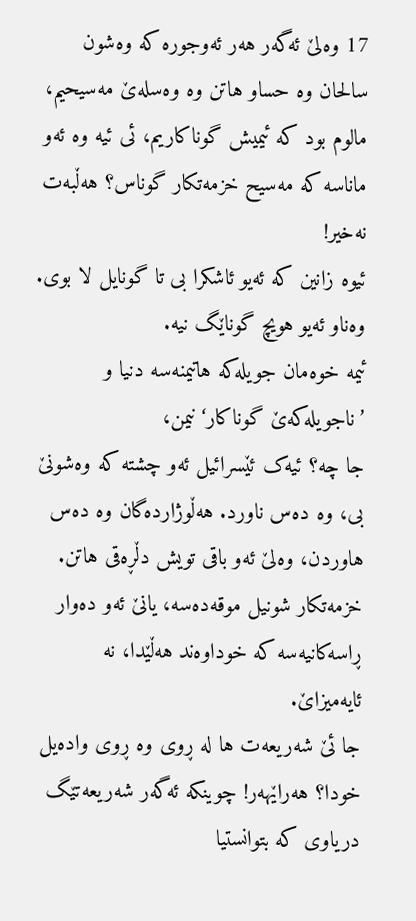17 وەلێ ئەگەر هەر ئەوجورە که وەشون سالحان وه حساو هاتن وه وەسلەێ مەسیحیم، مالوم بود که ئیمیش گوناکاریم، ئی ئیه وه ئەو ماناسه که مەسیح خزمەتکار گوناس؟ هەڵبەت نەخیر!
ئیوه زانین که ئەیو ئاشکرا بی تا گونایل لا بوی. وەناو ئەیو هویچ گوناێگ نیه.
ئیمه خوەمان جویلەکە هاتیمنەسه دنیا و ’ناجویلەکەێ گوناکار‘ نیمن،
جا چه؟ ئیەک ئێسرائیل ئەو چشته که وەشونێ بی، وه دەس ناورد. هەڵوژاردەگان وه دەس هاوردن، وەلێ ئەو باقی تویش دڵڕەقی هاتن.
خزمەتکار شونیل موقەدەسه، یانێ ئەو دەوار ڕاسەکانیەسه که خوداوەند هەڵێدا، نه ئایەمیزاێ.
جا ئێ شەریعەت ها له ڕوی وه ڕوی وادەیل خودا؟ هەراێهەر! چوینکه ئەگەر شەریعەتێگ دریاوی که بتوانستیا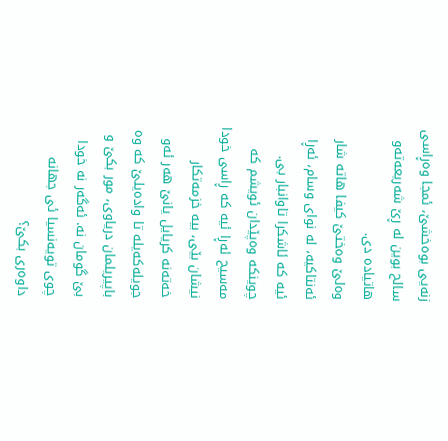زنەیی بوەخشێ، ئمجا وەڕاسی سالح بوین له ڕێ شەریعەتەو هاتیاده دی.
وەلێ وەختێ کیفا هاته شار ئەنتاکیه، له نوای وسام، ئەڕا ئیه که ئاشکرا تاوانبار بی.
چوینکه وەپێدان ئویشم که مەسیح ئەڕا ئیه که ڕاسی خودا نیشان بێی، بیه خزمەتکار خەتەنه کریایل یانێ هەر ئەو جویلەکەیله تا وادەیلێ که وه باپیریلمان دریاوی، مور بکێ و
بێ گومان نه. ئەگەر نه خودا چوی تویەنسیا ئی جهانه داوەری بکێ؟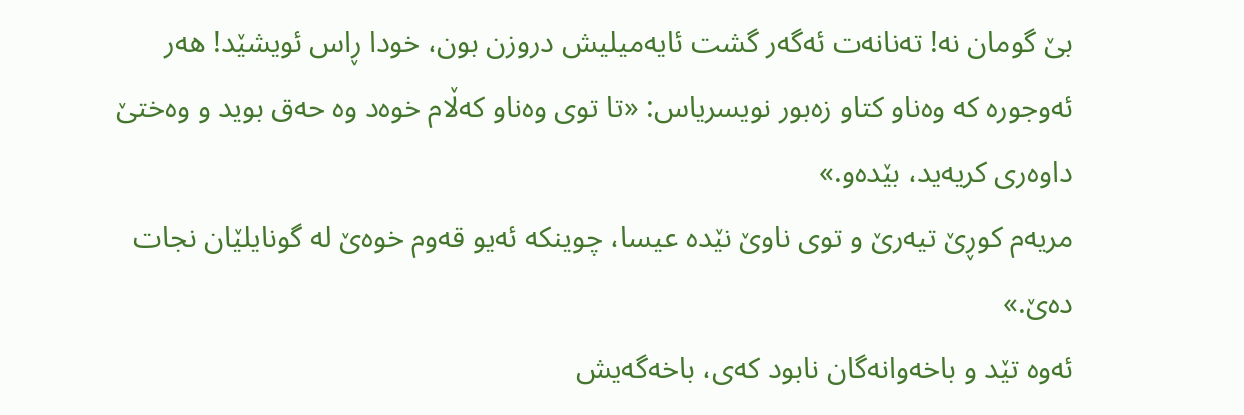بێ گومان نه! تەنانەت ئەگەر گشت ئایەمیلیش دروزن بون، خودا ڕاس ئویشێد! هەر ئەوجورە که وەناو کتاو زەبور نویسریاس: «تا توی وەناو کەڵام خوەد وه حەق بوید و وەختێ داوەری کریەید، بێدەو.»
مریەم کوڕێ تیەرێ و توی ناوێ نێده عیسا، چوینکه ئەیو قەوم خوەێ له گونایلێان نجات دەێ.»
ئەوه تێد و باخەوانەگان نابود کەی، باخەگەیش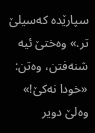سپارێده کەسیلێ تر.» وەختێ ئیه شنەفتن، وەتن: «خودا نەکێ!»
وەلێ دویر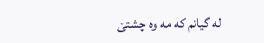له گیانم که مه وه چشتێ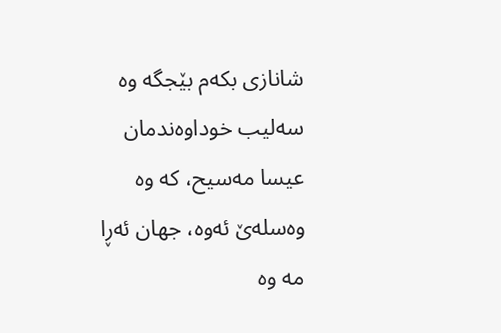شانازی بکەم بێجگه وه سەلیب خوداوەندمان عیسا مەسیح، که وه وەسلەێ ئەوه، جهان ئەڕا مه وه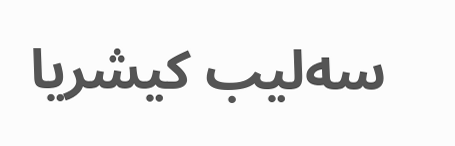سەلیب کیشریا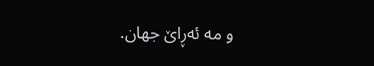و مه ئەڕاێ جهان.